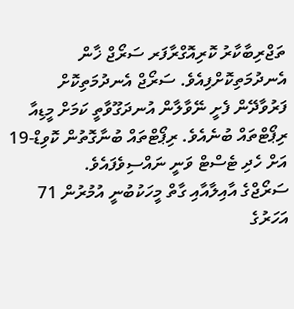ތަޖްރިބާކާރު ކޮރިއޮގްރާފަރ ސަރޯޖް ޚާން އެނދުމަތިކޮށްފިއެވެ. ސަރޯޖް އެނދުމަތިކޮށް ފަރުވާދޭން ފެށީ ނޭވާލާން އުނދަގޫވާތީ ކަމަށް މީޑިއާ ރިޕޯޓްތައް ބުނެއެވެ. ރިޕޯޓްތައް ބުނާގޮތުން ކޮވިޑް-19 އަށް ހެދި ޓެސްޓް ވަނީ ނައްސިވެފައެވެ.
ސަރޯޖްގެ އާއިލާއާއި ގާތް މީހަކުބުނީ އުމުރުން 71 އަހަރުގެ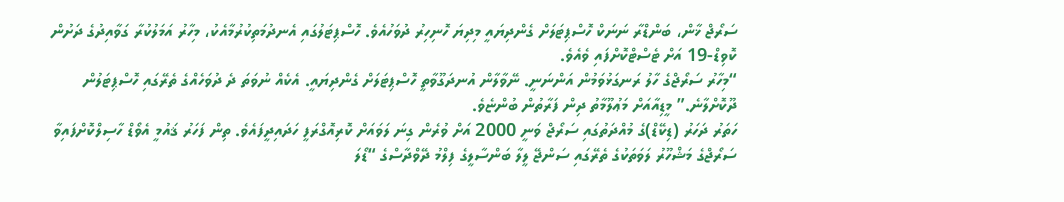ސަރޯޖް ޚާން، ބަންޑްރާ ނަނަކް ހޮސްޕިޓަލަށް ގެންދިޔައީ މިދިޔަ ހޮނިހިރު ދުވަހުއެވެ. ހޮސްޕިޓަލުގައި އެނދުމަތިކުރުމާއެކު، މިހާރު އަމަލުކުރާ ގަވާއިދުގެ ދަށުން ކޮވިޑް-19 އަށް ޓެސްޓްކޮށްފައި ވެއެވެ.
“މިހާރު ސަރޯޖްގެ ހާލު ރަނގަޅުވަމުން އަންނަނީ. ނޭވާލާން އުނދަގޫވާތީ ހޮސްޕިޓަލަށް ގެންދިޔައީ. އެކެއް ނުވަތަ ދެ ދުވަހެއްގެ ތެރޭގައި ހޮސްޕިޓަލުން ދޫކޮށްލާނެ.” މީޑިއާއަށް މަޢުލޫމާތު ދިން ފަރާތުން ބުންޏެވެ.
ހަތަރު ދަހަރު (ޑިކޭޑް)ގެ މުއްދަތުގައި ސަރޯޖް ވަނީ 2000 އަށް ވުރެން ގިނަ ލަވައަށް ކޮރިއޮގްރަފީ ހަދައިދީފައެވެ. ތިން ފަހަރު ޤައުމީ އެވޯޑް ހާސިލްކޮށްފައިވާ ސަރޯޖްގެ މަޝްހޫރު ލަވަތަކުގެ ތެރޭގައި ސަންޖޭ ލީލާ ބަންސާލީގެ ފިލްމު ދޭވްދާސްގެ “ޑޯލަ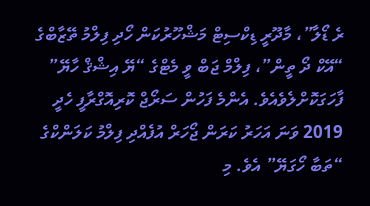ރެ ޑޯލާ”، މާދޫރީ ޑިކްސިޓް މަޝްހޫރުކަން ހޯދި ފިލްމު ތޭޒާބްގެ “އޭކް ދޯ ތީން”، ފިލްމް ޖަބް ވީ މެޓްގެ “ޔޭ އިޝްޤް ހާޔޭ” ފާހަގަކޮށްލެވެއެވެ. އެންމެ ފަހުން ސަރޯޖް ކޮރިއޮގްރާފީ ހެދީ 2019 ވަނަ އަހަރު ކަރަން ޖޯހަރް އުފެއްދި ފިލްމު ކަލަންކްގެ “ތަބާ ހޯގަޔޭ” އެވެ. މި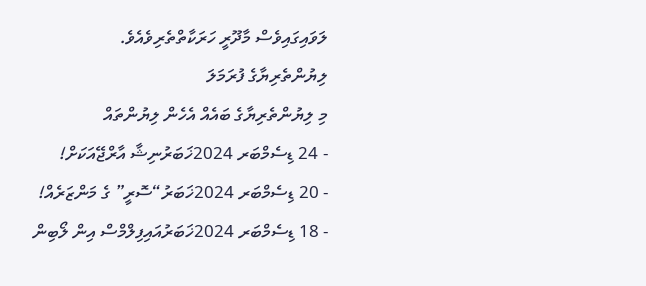ލަވައިގައިވެސް މާދޫރީ ހަރަކާތްތެރިވެއެވެ.
ލިޔުންތެރިޔާގެ ފުރަމަލަ
މި ލިޔުންތެރިޔާގެ ބައެއް އެހެން ލިޔުންތައް
- 24 ޑިސެމްބަރ 2024ޚަބަރުނިޝާ އާރްޖޭއަކަށް!
- 20 ޑިސެމްބަރ 2024ޚަބަރު“ސޮރީ” ގެ މަންޒަރެއް!
- 18 ޑިސެމްބަރ 2024ޚަބަރުއައިފިލްމްސް އިން ލޯބިން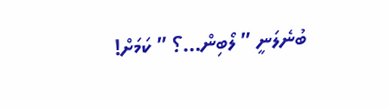ބުނެލަނީ ” ލޯބިން…؟ ” ކަމަށް!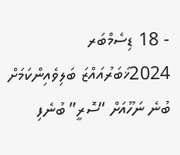- 18 ޑިސެމްބަރ 2024ޚަބަރުއައްޒަ ބަލިވެއިންކަމަށް ބުނެ ނަހޫއަށް “ސޮރީ” ބުނެފި